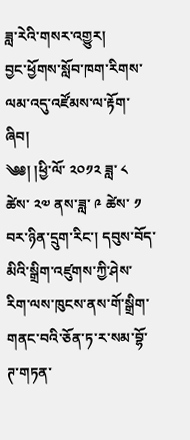ཟླ་རེའི་གསར་འགྱུར།
བྱང་ཕྱོགས་སློབ་ཁག་རིགས་ལམ་འདུ་འཛོམས་ལ་རྟོག་ཞིབ།
༄༅། །ཕྱི་ལོ་ ༢༠༡༢ ཟླ་ ༨ ཚེས་ ༢༧ ནས་ཟླ་ ༩ ཚེས་ ༡ བར་ཉིན་དྲུག་རིང་། དབུས་བོད་མིའི་སྒྲིག་འཛུགས་ཀྱི་ཤེས་རིག་ལས་ཁུངས་ནས་གོ་སྒྲིག་གནང་བའི་ཅོན་ཏ་ར་སམ་བྷོ་ཊ་གཏན་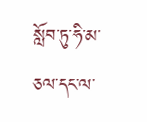སློབ་ཏུ་ཧི་མ་ཅལ་དང་ལ་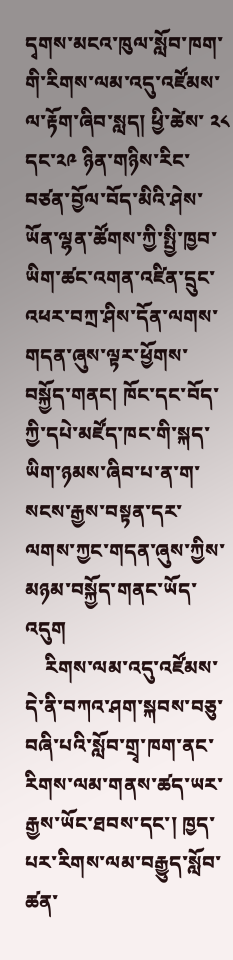དྭགས་མངའ་ཁུལ་སློབ་ཁག་གི་རིགས་ལམ་འདུ་འཛོམས་ལ་རྟོག་ཞིབ་སླད། ཕྱི་ཚེས་ ༢༨ དང་༢༩ ཉིན་གཉིས་རིང་བཙན་བྱོལ་བོད་མིའི་ཤེས་ཡོན་ལྷན་ཚོགས་ཀྱི་སྤྱི་ཁྱབ་ཡིག་ཚང་འགན་འཛིན་དྲུང་འཕར་བཀྲ་ཤིས་དོན་ལགས་གདན་ཞུས་ལྟར་ཕྱོགས་བསྐྱོད་གནང། ཁོང་དང་བོད་ཀྱི་དཔེ་མཛོད་ཁང་གི་སྐད་ཡིག་ཉམས་ཞིབ་པ་ན་ག་སངས་རྒྱས་བསྟན་དར་ལགས་ཀྱང་གདན་ཞུས་ཀྱིས་མཉམ་བསྐྱོད་གནང་ཡོད་འདུག
    རིགས་ལམ་འདུ་འཛོམས་དེ་ནི་བཀའ་ཤག་སྐབས་བཅུ་བཞི་པའི་སློབ་གྲྭ་ཁག་ནང་རིགས་ལམ་གནས་ཚད་ཡར་རྒྱས་ཡོང་ཐབས་དང་། ཁྱད་པར་རིགས་ལམ་བརྒྱུད་སློབ་ཚན་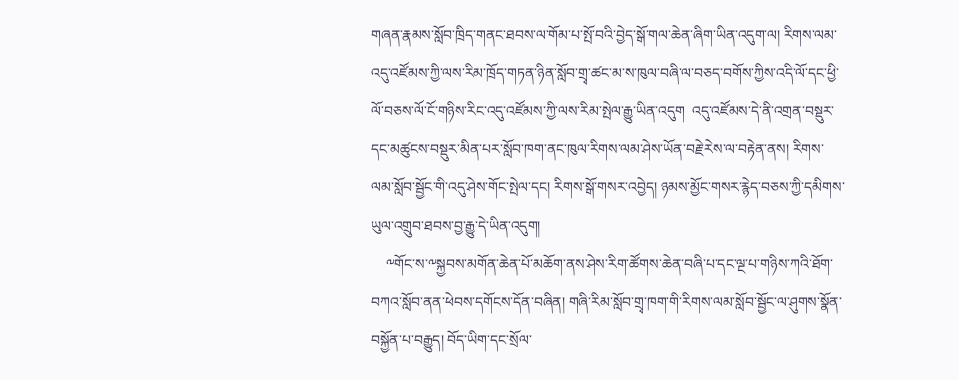གཞན་རྣམས་སློབ་ཁྲིད་གནང་ཐབས་ལ་གོམ་པ་སྤོ་བའི་བྱེད་སྒོ་གལ་ཆེན་ཞིག་ཡིན་འདུག་ལ། རིགས་ལམ་འདུ་འཛོམས་ཀྱི་ལས་རིམ་ཁྲོད་གཏན་ཉིན་སློབ་གྲྭ་ཚང་མ་ས་ཁུལ་བཞི་ལ་བཅད་བགོས་ཀྱིས་འདི་ལོ་དང་ཕྱི་ལོ་བཅས་ལོ་ངོ་གཉིས་རིང་འདུ་འཛོམས་ཀྱི་ལས་རིམ་སྤེལ་རྒྱུ་ཡིན་འདུག  འདུ་འཛོམས་དེ་ནི་འགྲན་བསྡུར་དང་མཚུངས་བསྡུར་མིན་པར་སློབ་ཁག་ནང་ཁུལ་རིགས་ལམ་ཤེས་ཡོན་བརྗེ་རེས་ལ་བརྟེན་ནས། རིགས་ལམ་སློབ་སྦྱོང་གི་འདུ་ཤེས་གོང་སྤེལ་དང། རིགས་སྒོ་གསར་འབྱེད། ཉམས་མྱོང་གསར་རྙེད་བཅས་ཀྱི་དམིགས་ཡུལ་འགྲུབ་ཐབས་བྱ་རྒྱུ་དེ་ཡིན་འདུག།
    ༸གོང་ས་༸སྐྱབས་མགོན་ཆེན་པོ་མཆོག་ནས་ཤེས་རིག་ཚོགས་ཆེན་བཞི་པ་དང་ལྔ་པ་གཉིས་ཀའི་ཐོག་བཀའ་སློབ་ནན་ཕེབས་དགོངས་དོན་བཞིན། གཞི་རིམ་སློབ་གྲྭ་ཁག་གི་རིགས་ལམ་སློབ་སྦྱོང་ལ་ཤུགས་སྣོན་བསྐྱོན་པ་བརྒྱུད། བོད་ཡིག་དང་སྲོལ་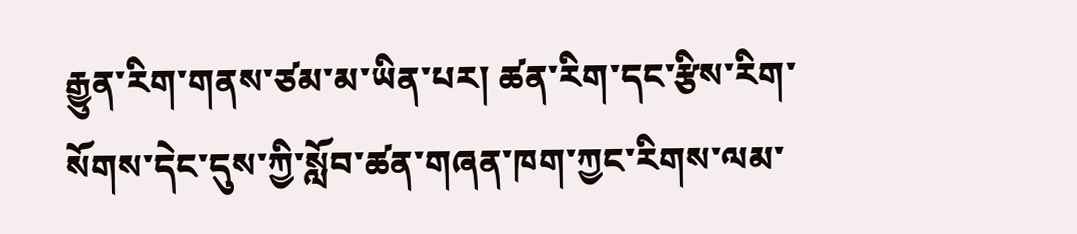རྒྱུན་རིག་གནས་ཙམ་མ་ཡིན་པར། ཚན་རིག་དང་རྩིས་རིག་སོགས་དེང་དུས་ཀྱི་སློབ་ཚན་གཞན་ཁག་ཀྱང་རིགས་ལམ་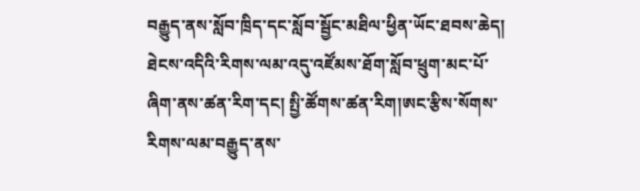བརྒྱུད་ནས་སློབ་ཁྲིད་དང་སློབ་སྦྱོང་མཐིལ་ཕྱིན་ཡོང་ཐབས་ཆེད། ཐེངས་འདིའི་རིགས་ལམ་འདུ་འཛོམས་ཐོག་སློབ་ཕྲུག་མང་པོ་ཞིག་ནས་ཚན་རིག་དང། སྤྱི་ཚོགས་ཚན་རིག།ཨང་རྩིས་སོགས་རིགས་ལམ་བརྒྱུད་ནས་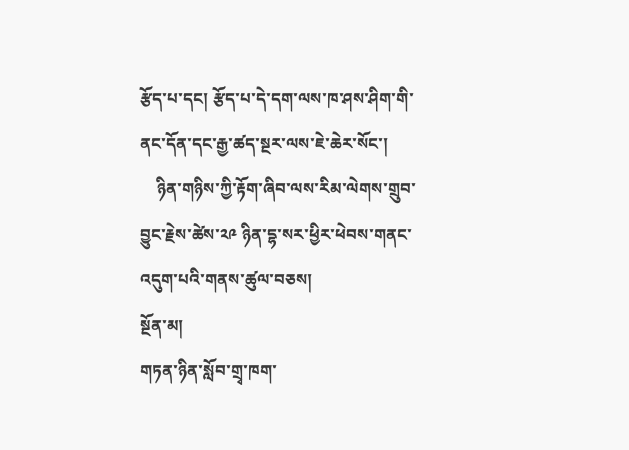རྩོད་པ་དང། རྩོད་པ་དེ་དག་ལས་ཁ་ཤས་ཤིག་གི་ནང་དོན་དང་རྒྱ་ཚད་སྔར་ལས་ཇེ་ཆེར་སོང་།
    ཉིན་གཉིས་ཀྱི་རྟོག་ཞིབ་ལས་རིམ་ལེགས་གྲུབ་བྱུང་རྗེས་ཚེས་༢༩ ཉིན་དྷ་སར་ཕྱིར་ཕེབས་གནང་འདུག་པའི་གནས་ཚུལ་བཅས།
སྔོན་མ།
གཏན་ཉིན་སློབ་གྲྭ་ཁག་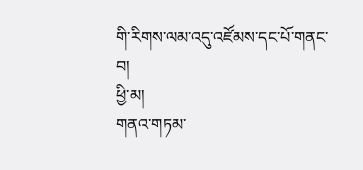གི་རིགས་ལམ་འདུ་འཛོམས་དང་པོ་གནང་བ།
ཕྱི་མ།
གནའ་གཏམ་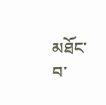མཐོང་བ་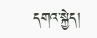དགའ་སྐྱེད།